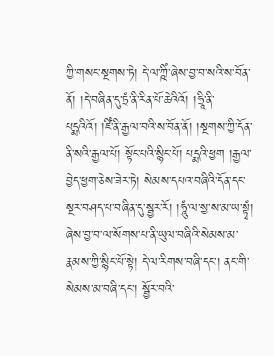ཀྱི་གསང་སྔགས་ཏེ། དེ་ལ་ཀྵིཾ་ཞེས་བྱ་བ་སའི་ས་བོན་ནོ། །དེ་བཞིན་དུ་ཏྲཾ་ནི་རིན་པོ་ཆེའིའོ། །ཧྲཱི་ནི་པདྨའིའོ། །ཛིཾ་ནི་རྒྱལ་བའི་ས་བོན་ནོ། །སྔགས་ཀྱི་དོན་ནི་སའི་རྒྱལ་པོ། སྟོང་པའི་སྙིང་པོ། པདྨའི་ཕྱག །རྒྱལ་བྱེད་ཕྱག་ཅེས་ཟེར་ཏེ། སེམས་དཔའ་བཞིའི་དོན་དང་སྔར་བཤད་པ་བཞིན་དུ་སྦྱར་རོ། །ཧཱུཾ་ལ་སྱ་ས་མ་ཡ་སྟྭཾ། ཞེས་བྱ་བ་ལ་སོགས་པ་ནི་ཡུལ་བཞིའི་སེམས་མ་རྣམས་ཀྱི་སྙིང་པོ་སྟེ། དེ་ལ་རིགས་བཞི་དང་། ནང་གི་སེམས་མ་བཞི་དང་། སྦྱོར་བའི་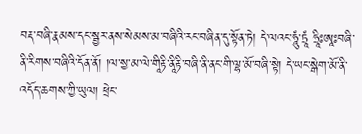བརྡ་བཞི་རྣམས་དང་སྦྱར་ནས་སེམས་མ་བཞིའི་རང་བཞིན་དུ་སྟོན་ཏེ། དེ་ལའང་ཧཱུཾ་ཏྲཱཾ ཧྲཱིཿཨཱཿབཞི་ནི་རིགས་བཞིའི་དོན་ནོ། །ལ་སྱ་མ་ལེ་གཱིརྟི་ནཱིརྟི་བཞི་ནི་ནང་གི་ལྷ་མོ་བཞི་སྟེ། དེ་ཡང་སྒེག་མོ་ནི་འདོད་ཆགས་ཀྱི་ཡུལ། ཕྲེང་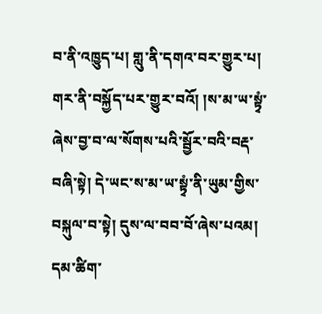བ་ནི་འཁྱུད་པ། གླུ་ནི་དགའ་བར་གྱུར་པ། གར་ནི་བསྐྱོད་པར་གྱུར་བའོ། །ས་མ་ཡ་སྟྭཾ་ཞེས་བྱ་བ་ལ་སོགས་པའི་སྦྱོར་བའི་བརྡ་བཞི་སྟེ། དེ་ཡང་ས་མ་ཡ་སྟྭཾ་ནི་ཡུམ་གྱིས་བསྐུལ་བ་སྟེ། དུས་ལ་བབ་བོ་ཞེས་པའམ། དམ་ཚིག་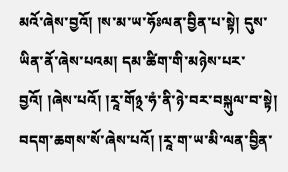མའོ་ཞེས་བྱའོ། །ས་མ་ཡ་ཧོཿལན་བྱིན་པ་སྟེ། དུས་ཡིན་ནོ་ཞེས་པའམ། དམ་ཚིག་གི་མཉེས་པར་བྱའོ། །ཞེས་པའོ། །རཱ་གོ྅་ཧཾ་ནི་ཉེ་བར་བསྐུལ་བ་སྟེ། བདག་ཆགས་སོ་ཞེས་པའོ། །རཱ་ག་ཡ་མི་ལན་བྱིན་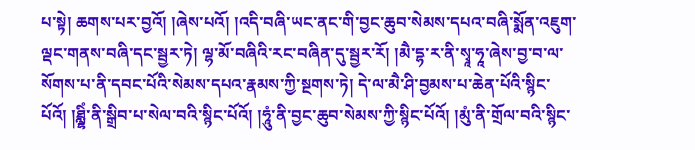པ་སྟེ། ཆགས་པར་བྱའོ། །ཞེས་པའོ། །འདི་བཞི་ཡང་ནང་གི་བྱང་ཆུབ་སེམས་དཔའ་བཞི་སྨོན་འཇུག་ལྡང་གནས་བཞི་དང་སྦྱར་ཏེ། ལྷ་མོ་བཞིའི་རང་བཞིན་དུ་སྦྱར་རོ། །མཻ་དྷ་ར་ནི་སྭཱ་ཧཱ་ཞེས་བྱ་བ་ལ་སོགས་པ་ནི་དབང་པོའི་སེམས་དཔའ་རྣམས་ཀྱི་སྔགས་ཏེ། དེ་ལ་མཻ་ཤི་བྱམས་པ་ཆེན་པོའི་སྙིང་པོའོ། །ཐླྷིཾ་ནི་སྒྲིབ་པ་སེལ་བའི་སྙིང་པོའོ། །ཧཱུཾ་ནི་བྱང་ཆུབ་སེམས་ཀྱི་སྙིང་པོའོ། །མུཾ་ནི་གྲོལ་བའི་སྙིང་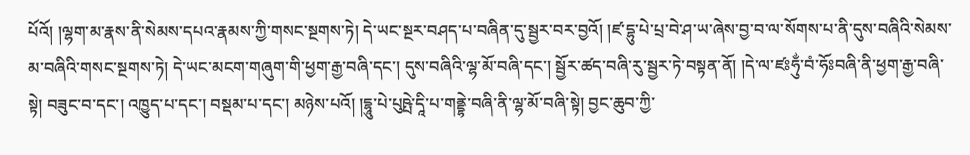པོའོ། །ལྷག་མ་རྣས་ནི་སེམས་དཔའ་རྣམས་ཀྱི་གསང་སྔགས་ཏེ། དེ་ཡང་སྔར་བཤད་པ་བཞིན་དུ་སྦྱར་བར་བྱའོ། །ཛ་དྷུ་པེ་པྲ་བེ་ཤ་ཡ་ཞེས་བྱ་བ་ལ་སོགས་པ་ནི་དུས་བཞིའི་སེམས་མ་བཞིའི་གསང་སྔགས་ཏེ། དེ་ཡང་མངག་གཞུག་གི་ཕྱག་རྒྱ་བཞི་དང་། དུས་བཞིའི་ལྷ་མོ་བཞི་དང་། སྦྱོར་ཚད་བཞི་རུ་སྦྱར་ཏེ་བསྟན་ནོ། །དེ་ལ་ཛཿཧུྂ་བཾ་ཧོཿབཞི་ནི་ཕྱག་རྒྱ་བཞི་སྟེ། བཟུང་བ་དང་། འཁྱུད་པ་དང་། བསྡམ་པ་དང་། མཉེས་པའོ། །དྷཱུ་པེ་པུཥྤེ་དཱི་པ་གནྡྷེ་བཞི་ནི་ལྷ་མོ་བཞི་སྟེ། བྱང་ཆུབ་ཀྱི་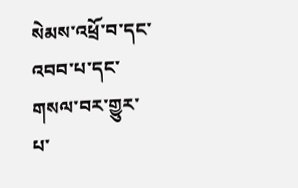སེམས་འཕྲོ་བ་དང་འབབ་པ་དང་གསལ་བར་གྱུར་པ་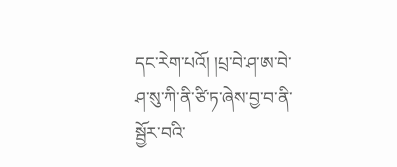དང་རེག་པའོ། །པྲ་བེ་ཤ་ཨ་བེ་ཤ་སུ་ཀི་ནི་ཙི་ཏ་ཞེས་བྱ་བ་ནི་སྦྱོར་བའི་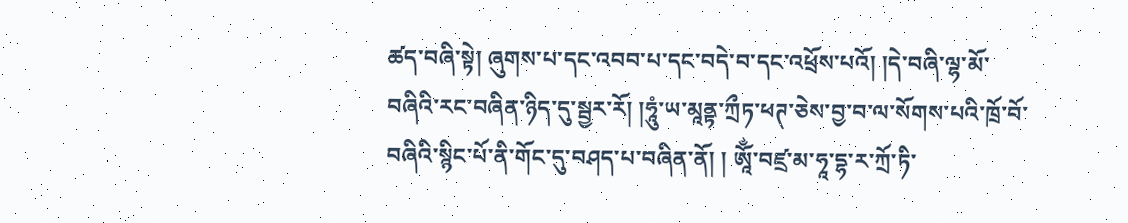ཚད་བཞི་སྟེ། ཞུགས་པ་དང་འབབ་པ་དང་བདེ་བ་དང་འཕྲོས་པའོ། །དེ་བཞི་ལྷ་མོ་བཞིའི་རང་བཞིན་ཉིད་དུ་སྦྱར་རོ། །ཧཱུཾ་ཡ་མཱནྟ་ཀྲྀཏ་ཕཊ་ཅེས་བྱ་བ་ལ་སོགས་པའི་ཁྲོ་བོ་བཞིའི་སྙིང་པོ་ནི་གོང་དུ་བཤད་པ་བཞིན་ནོ། ། ཨཱོྂ་བཛྲ་མ་ཧཱ་དྷ་ར་ཀྲོ་ཏི་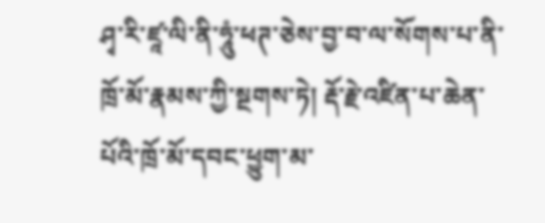ཤྭ་རི་ཛཱ་ལི་ནི་ཧཱུཾ་ཕཊ་ཅེས་བྱ་བ་ལ་སོགས་པ་ནི་ཁྲོ་མོ་རྣམས་ཀྱི་སྔགས་ཏེ། རྡོ་རྗེ་འཛིན་པ་ཆེན་པོའི་ཁྲོ་མོ་དབང་ཕྱུག་མ་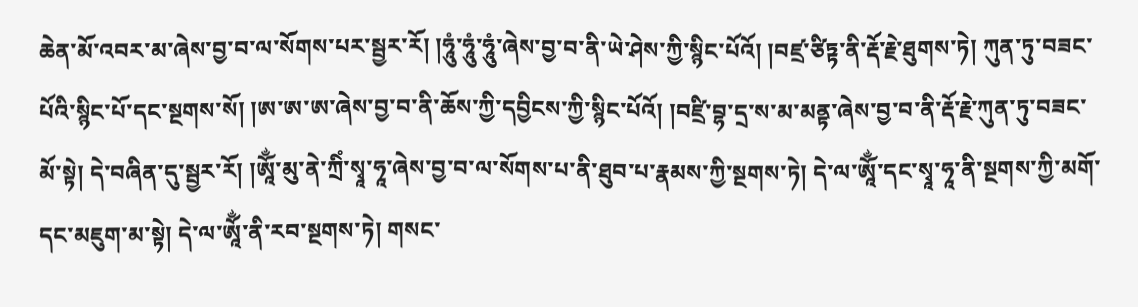ཆེན་མོ་འབར་མ་ཞེས་བྱ་བ་ལ་སོགས་པར་སྦྱར་རོ། །ཧཱུཾ་ཧཱུཾ་ཧཱུཾ་ཞེས་བྱ་བ་ནི་ཡེ་ཤེས་ཀྱི་སྙིང་པོའོ། །བཛྲ་ཙིཏྟ་ནི་རྡོ་རྗེ་ཐུགས་ཏེ། ཀུན་ཏུ་བཟང་པོའི་སྙིང་པོ་དང་སྔགས་སོ། །ཨ་ཨ་ཨ་ཞེས་བྱ་བ་ནི་ཆོས་ཀྱི་དབྱིངས་ཀྱི་སྙིང་པོའོ། །བཛྲི་བྷ་དྲ་ས་མ་མནྟ་ཞེས་བྱ་བ་ནི་རྡོ་རྗེ་ཀུན་ཏུ་བཟང་མོ་སྟེ། དེ་བཞིན་དུ་སྦྱར་རོ། །ཨཱོྂ་མུ་ནེ་ཀྲིཾ་སྭཱ་ཧཱ་ཞེས་བྱ་བ་ལ་སོགས་པ་ནི་ཐུབ་པ་རྣམས་ཀྱི་སྔགས་ཏེ། དེ་ལ་ཨཱོྂ་དང་སྭཱ་ཧཱ་ནི་སྔགས་ཀྱི་མགོ་དང་མཇུག་མ་སྟེ། དེ་ལ་ཨཱོྂ་ནི་རབ་སྔགས་ཏེ། གསང་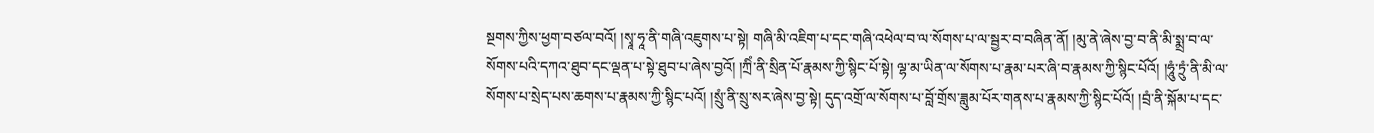སྔགས་ཀྱིས་ཕྱག་བཙལ་བའོ། །སྭཱ་ཧཱ་ནི་གཞི་འཇུགས་པ་སྟེ། གཞི་མི་འཇིག་པ་དང་གཞི་འཕེལ་བ་ལ་སོགས་པ་ལ་སྦྱར་བ་བཞིན་ནོ། །མུ་ནེ་ཞེས་བྱ་བ་ནི་མི་སྨྲ་བ་ལ་སོགས་པའི་དཀའ་ཐུབ་དང་ལྡན་པ་སྟེ་ཐུབ་པ་ཞེས་བྱའོ། །ཀྲིཾ་ནི་སྲིན་པོ་རྣམས་ཀྱི་སྙིང་པོ་སྟེ། ལྷ་མ་ཡིན་ལ་སོགས་པ་རྣམ་པར་ཞི་བ་རྣམས་ཀྱི་སྙིང་པོའོ། །ཧཱུཾ་ཏྲུཾ་ནི་མི་ལ་སོགས་པ་སྲེད་པས་ཆགས་པ་རྣམས་ཀྱི་སྙིང་པའོ། །སྲུཾ་ནི་སྲུ་སར་ཞེས་བྱ་སྟེ། དུད་འགྲོ་ལ་སོགས་པ་བློ་གྲོས་ཟླུམ་པོར་གནས་པ་རྣམས་ཀྱི་སྙིང་པོའོ། །བྲཾ་ནི་སྐོམ་པ་དང་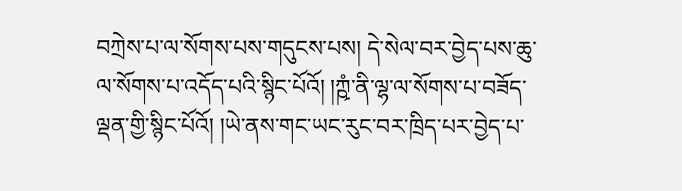བཀྲེས་པ་ལ་སོགས་པས་གདུངས་པས། དེ་སེལ་བར་བྱེད་པས་ཆུ་ལ་སོགས་པ་འདོད་པའི་སྙིང་པོའོ། །ཀྵཾ་ནི་ལྷ་ལ་སོགས་པ་བཟོད་ལྡན་གྱི་སྙིང་པོའོ། །ཡེ་ནས་གང་ཡང་རུང་བར་ཁྲིད་པར་བྱེད་པ་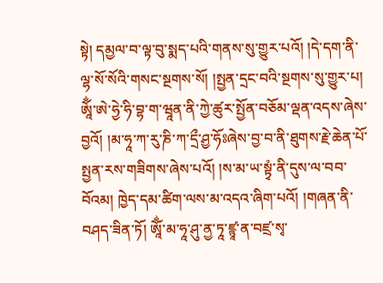སྟེ། དམྱལ་བ་ལྟ་བུ་སྨད་པའི་གནས་སུ་གྱུར་པའོ། །དེ་དག་ནི་ལྷ་སོ་སོའི་གསང་སྔགས་སོ། །སྤྱན་དྲང་བའི་སྔགས་སུ་གྱུར་པ། ཨཱོྂ་ཨེ་ཧྱེ་ཧི་བྷ་ག་ཝཱན་ནི་ཀྱེ་ཚུར་སྤྱོན་བཅོམ་ལྡན་འདས་ཞེས་བྱའོ། །མ་ཧཱ་ཀ་རུ་ཎི་ཀ་དྲྀ་ཤྱ་ཧོཿཞེས་བྱ་བ་ནི་ཐུགས་རྗེ་ཆེན་པོ་སྤྱན་རས་གཟིགས་ཞེས་པའོ། །ས་མ་ཡ་སྟྭཾ་ནི་དུས་ལ་བབ་བོའམ། ཁྱེད་དམ་ཚིག་ལས་མ་འདའ་ཞིག་པའོ། །གཞན་ནི་བཤད་ཟིན་ཏོ། ཨཱོྂ་མ་ཧཱ་ཤུ་ནྱ་ཏཱ་ཛྙཱ་ན་བཛྲ་སྭ་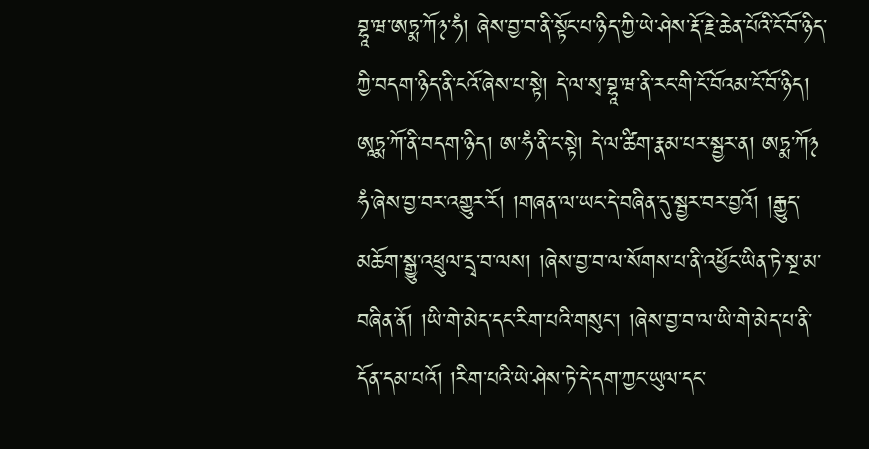བྷཱ་ཝ་ཨཏྨ་ཀོ྅་ཧཾ། ཞེས་བྱ་བ་ནི་སྟོང་པ་ཉིད་ཀྱི་ཡེ་ཤེས་རྡོ་རྗེ་ཆེན་པོའི་ངོ་བོ་ཉིད་ཀྱི་བདག་ཉིད་ནི་ངའོ་ཞེས་པ་སྟེ། དེ་ལ་སྭ་བྷཱ་ཝ་ནི་རང་གི་ངོ་བོའམ་ངོ་བོ་ཉིད། ཨཱཏྨ་ཀོ་ནི་བདག་ཉིད། ཨ་ཧཾ་ནི་ང་སྟེ། དེ་ལ་ཚིག་རྣམ་པར་སྦྱར་ན། ཨཏྨ་ཀོ྅ཧཾ་ཞེས་བྱ་བར་འགྱུར་རོ། །གཞན་ལ་ཡང་དེ་བཞིན་དུ་སྦྱར་བར་བྱའོ། །རྒྱུད་མཆོག་སྒྱུ་འཕྲུལ་དྲྭ་བ་ལས། །ཞེས་བྱ་བ་ལ་སོགས་པ་ནི་འཕྱོང་ཡིན་ཏེ་སྔ་མ་བཞིན་ནོ། །ཡི་གེ་མེད་དང་རིག་པའི་གསུང་། །ཞེས་བྱ་བ་ལ་ཡི་གེ་མེད་པ་ནི་དོན་དམ་པའོ། །རིག་པའི་ཡེ་ཤེས་ཏེ་དེ་དག་ཀྱང་ཡུལ་དང་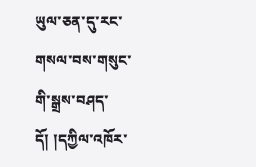ཡུལ་ཅན་དུ་རང་གསལ་བས་གསུང་གི་སྒྲས་བཤད་དོ། །དཀྱིལ་འཁོར་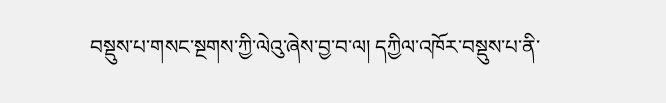བསྡུས་པ་གསང་སྔགས་ཀྱི་ལེའུ་ཞེས་བྱ་བ་ལ། དཀྱིལ་འཁོར་བསྡུས་པ་ནི་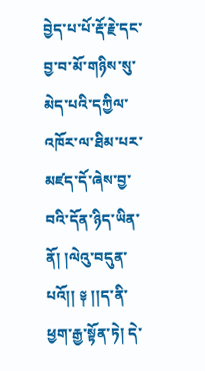བྱེད་པ་པོ་རྡོ་རྗེ་དང་བྱ་བ་མོ་གཉིས་སུ་མེད་པའི་དཀྱིལ་འཁོར་ལ་ཐིམ་པར་མཛད་དོ་ཞེས་བྱ་བའི་དོན་ཉིད་ཡིན་ནོ། །ལེའུ་བདུན་པའོ།། ༈ །།ད་ནི་ཕྱག་རྒྱ་སྟོན་ཏེ། དེ་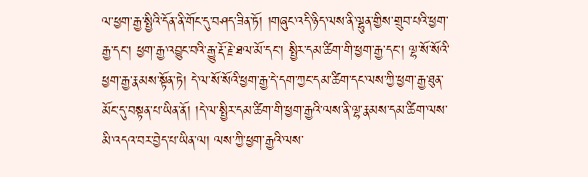ལ་ཕྱག་རྒྱ་སྤྱིའི་དོན་ནི་གོང་དུ་བཤད་ཟིན་ཏོ། །གཞུང་འདི་ཉིད་ལས་ནི་ལྷུན་གྱིས་གྲུབ་པའི་ཕྱག་རྒྱ་དང་། ཕྱག་རྒྱ་འབྱུང་བའི་རྒྱུ་རྡོ་རྗེ་ཐལ་མོ་དང་། སྤྱིར་དམ་ཚིག་གི་ཕྱག་རྒྱ་དང་། ལྷ་སོ་སོའི་ཕྱག་རྒྱ་རྣམས་སྟོན་ཏེ། དེ་ལ་སོ་སོའི་ཕྱག་རྒྱ་དེ་དག་ཀྱང་དམ་ཚིག་དང་ལས་ཀྱི་ཕྱག་རྒྱ་ཐུན་མོང་དུ་བསྟན་པ་ཡིན་ནོ། །དེ་ལ་སྤྱིར་དམ་ཚིག་གི་ཕྱག་རྒྱའི་ལས་ནི་ལྷ་རྣམས་དམ་ཚིག་ལས་མི་འདའ་བར་བྱེད་པ་ཡིན་ལ། ལས་ཀྱི་ཕྱག་རྒྱའི་ལས་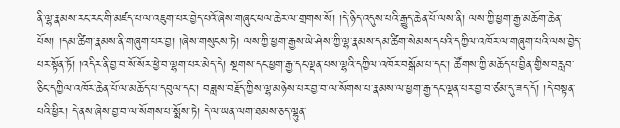ནི་ལྷ་རྣམས་རང་རང་གི་མཛད་པ་ལ་འཇུག་པར་བྱེད་པའོ་ཞེས་གཞུང་ཕལ་ཆེར་ལ་གྲགས་སོ། །དེ་ཉིད་འདུས་པའི་རྒྱུད་ཆེན་པོ་ལས་ནི། ལས་ཀྱི་ཕྱག་རྒྱ་མཆོག་ཆེན་པོས། །དམ་ཚིག་རྣམས་ནི་གཞུག་པར་བྱ། །ཞེས་གསུངས་ཏེ། ལས་ཀྱི་ཕྱག་རྒྱས་ཡེ་ཤེས་ཀྱི་ལྷ་རྣམས་དམ་ཚིག་སེམས་དཔའི་དཀྱིལ་འཁོར་ལ་གཞུག་པའི་ལས་བྱེད་པར་སྟོན་ཏོ། །འདིར་ནི་བྱ་བ་སོ་སོར་ཕྱེ་བ་ལྷག་པར་མེད་དེ། སྔགས་དང་ཕྱག་རྒྱ་དང་ལྡན་པས་ལྷའི་དཀྱིལ་འཁོར་བསྒོམ་པ་དང་། ཚོགས་ཀྱི་མཆོད་པ་བྱིན་གྱིས་བརླབ་ཅིང་དཀྱིལ་འཁོར་ཆེན་པོ་ལ་མཆོད་པ་དབུལ་དང་། བཟླས་བརྗོད་ཀྱིས་ལྷ་མཉེས་པར་བྱ་བ་ལ་སོགས་པ་རྣམས་ལ་ཕྱག་རྒྱ་དང་ལྡན་པར་བྱ་བ་ཙམ་དུ་ཟད་དོ། །དེ་བསྟན་པའི་ཕྱིར། དེ་ནས་ཞེས་བྱ་བ་ལ་སོགས་པ་སྨོས་ཏེ། དེ་ལ་ཡན་ལག་ཐམས་ཅད་ལྷུན་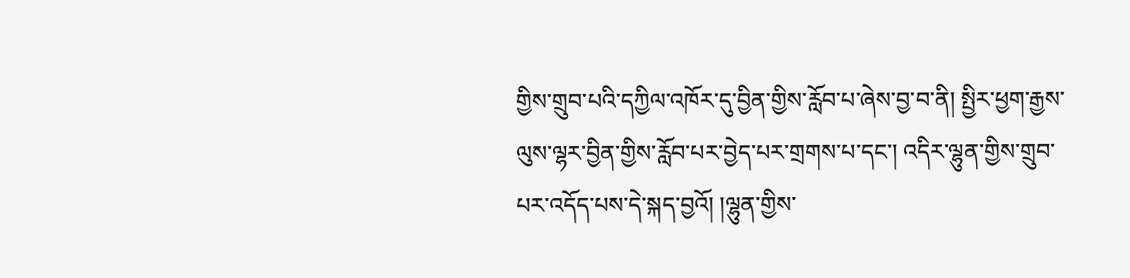གྱིས་གྲུབ་པའི་དཀྱིལ་འཁོར་དུ་བྱིན་གྱིས་རློབ་པ་ཞེས་བྱ་བ་ནི། སྤྱིར་ཕྱག་རྒྱས་ལུས་ལྷར་བྱིན་གྱིས་རློབ་པར་བྱེད་པར་གྲགས་པ་དང་། འདིར་ལྷུན་གྱིས་གྲུབ་པར་འདོད་པས་དེ་སྐད་བྱའོ། །ལྷུན་གྱིས་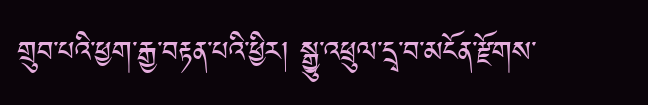གྲུབ་པའི་ཕྱག་རྒྱ་བརྟན་པའི་ཕྱིར། སྒྱུ་འཕྲུལ་དྲྭ་བ་མངོན་རྫོགས་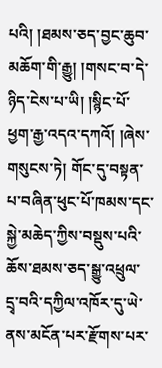པའི། །ཐམས་ཅད་བྱང་ཆུབ་མཆོག་གི་རྒྱུ། །གསང་བ་དེ་ཉིད་ངེས་པ་ཡི། །སྙིང་པོ་ཕྱག་རྒྱ་འདའ་དཀའོ། །ཞེས་གསུངས་ཏེ། གོང་དུ་བསྟན་པ་བཞིན་ཕུང་པོ་ཁམས་དང་སྐྱེ་མཆེད་ཀྱིས་བསྡུས་པའི་ཆོས་ཐམས་ཅད་སྒྱུ་འཕྲུལ་དྲྭ་བའི་དཀྱིལ་འཁོར་དུ་ཡེ་ནས་མངོན་པར་རྫོགས་པར་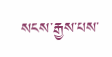སངས་རྒྱས་པས་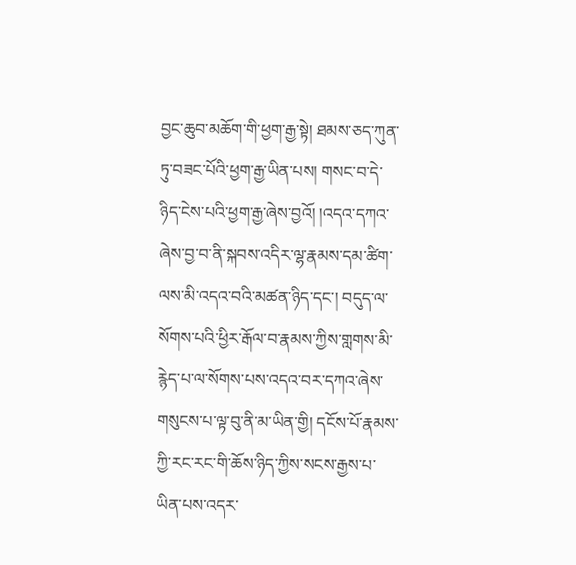བྱང་ཆུབ་མཆོག་གི་ཕྱག་རྒྱ་སྟེ། ཐམས་ཅད་ཀུན་ཏུ་བཟང་པོའི་ཕྱག་རྒྱ་ཡིན་པས། གསང་བ་དེ་ཉིད་ངེས་པའི་ཕྱག་རྒྱ་ཞེས་བྱའོ། །འདའ་དཀའ་ཞེས་བྱ་བ་ནི་སྐབས་འདིར་ལྷ་རྣམས་དམ་ཚིག་ལས་མི་འདའ་བའི་མཚན་ཉིད་དང་། བདུད་ལ་སོགས་པའི་ཕྱིར་རྒོལ་བ་རྣམས་ཀྱིས་གླགས་མི་རྙེད་པ་ལ་སོགས་པས་འདའ་བར་དཀའ་ཞེས་གསུངས་པ་ལྟ་བུ་ནི་མ་ཡིན་གྱི། དངོས་པོ་རྣམས་ཀྱི་རང་རང་གི་ཆོས་ཉིད་ཀྱིས་སངས་རྒྱས་པ་ཡིན་པས་འདར་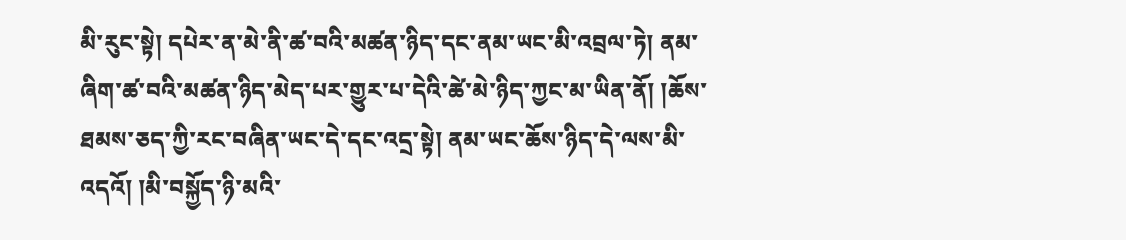མི་རུང་སྟེ། དཔེར་ན་མེ་ནི་ཚ་བའི་མཚན་ཉིད་དང་ནམ་ཡང་མི་འབྲལ་ཏེ། ནམ་ཞིག་ཚ་བའི་མཚན་ཉིད་མེད་པར་གྱུར་པ་དེའི་ཚེ་མེ་ཉིད་ཀྱང་མ་ཡིན་ནོ། །ཆོས་ཐམས་ཅད་ཀྱི་རང་བཞིན་ཡང་དེ་དང་འདྲ་སྟེ། ནམ་ཡང་ཆོས་ཉིད་དེ་ལས་མི་འདའོ། །མི་བསྐྱོད་ཉི་མའི་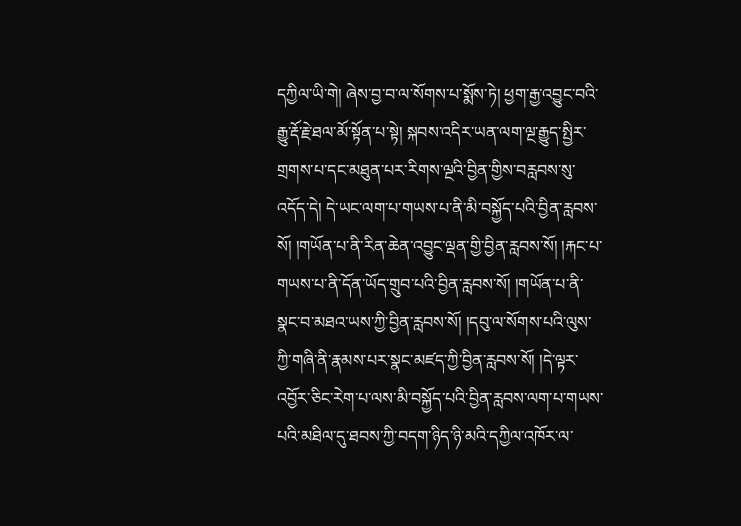དཀྱིལ་ཡི་གེ། ཞེས་བྱ་བ་ལ་སོགས་པ་སྨོས་ཏེ། ཕྱག་རྒྱ་འབྱུང་བའི་རྒྱུ་རྡོ་རྗེ་ཐལ་མོ་སྟོན་པ་སྟེ། སྐབས་འདིར་ཡན་ལག་ལྔ་རྒྱུད་སྤྱིར་གྲགས་པ་དང་མཐུན་པར་རིགས་ལྔའི་བྱིན་གྱིས་བརླབས་སུ་འདོད་དེ། དེ་ཡང་ལག་པ་གཡས་པ་ནི་མི་བསྐྱོད་པའི་བྱིན་རླབས་སོ། །གཡོན་པ་ནི་རིན་ཆེན་འབྱུང་ལྡན་གྱི་བྱིན་རླབས་སོ། །རྐང་པ་གཡས་པ་ནི་དོན་ཡོད་གྲུབ་པའི་བྱིན་རླབས་སོ། །གཡོན་པ་ནི་སྣང་བ་མཐའ་ཡས་ཀྱི་བྱིན་རླབས་སོ། །དབུ་ལ་སོགས་པའི་ལུས་ཀྱི་གཞི་ནི་རྣམས་པར་སྣང་མཛད་ཀྱི་བྱིན་རླབས་སོ། །དེ་ལྟར་འབྱོར་ཅིང་རེག་པ་ལས་མི་བསྐྱོད་པའི་བྱིན་རླབས་ལག་པ་གཡས་པའི་མཐིལ་དུ་ཐབས་ཀྱི་བདག་ཉིད་ཉི་མའི་དཀྱིལ་འཁོར་ལ་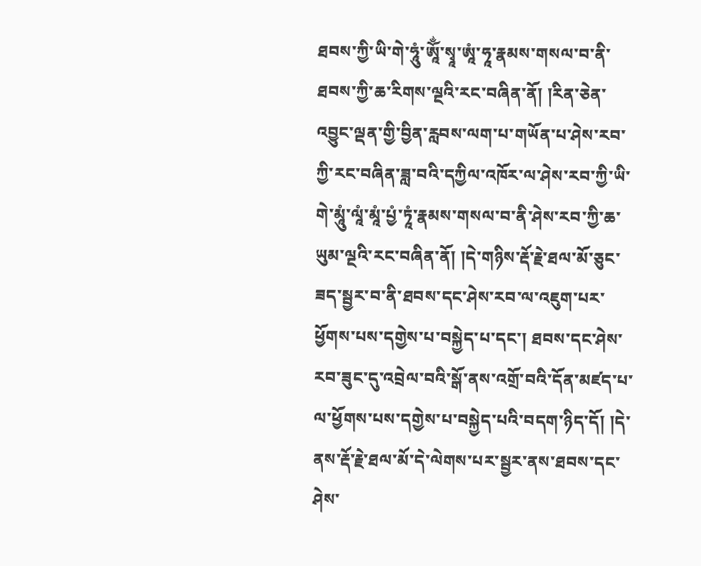ཐབས་ཀྱི་ཡི་གེ་ཧཱུཾ་ཨཱོྂ་སྭཱ་ཨཱཾ་ཧཱ་རྣམས་གསལ་བ་ནི་ཐབས་ཀྱི་ཆ་རིགས་ལྔའི་རང་བཞིན་ནོ། །རིན་ཅེན་འབྱུང་ལྡན་གྱི་བྱིན་རླབས་ལག་པ་གཡོན་པ་ཤེས་རབ་ཀྱི་རང་བཞིན་ཟླ་བའི་དཀྱིལ་འཁོར་ལ་ཤེས་རབ་ཀྱི་ཡི་གེ་མཱུཾ་ལཱཾ་མཱཾ་པྱཾ་ཏཱཾ་རྣམས་གསལ་བ་ནི་ཤེས་རབ་ཀྱི་ཆ་ཡུམ་ལྔའི་རང་བཞིན་ནོ། །དེ་གཉིས་རྡོ་རྗེ་ཐལ་མོ་ཅུང་ཟད་སྦྱར་བ་ནི་ཐབས་དང་ཤེས་རབ་ལ་འཇུག་པར་ཕྱོགས་པས་དགྱེས་པ་བསྐྱེད་པ་དང་། ཐབས་དང་ཤེས་རབ་ཟུང་དུ་འབྲེལ་བའི་སྒོ་ནས་འགྲོ་བའི་དོན་མཛད་པ་ལ་ཕྱོགས་པས་དགྱེས་པ་བསྐྱེད་པའི་བདག་ཉིད་དོ། །དེ་ནས་རྡོ་རྗེ་ཐལ་མོ་དེ་ལེགས་པར་སྦྱར་ནས་ཐབས་དང་ཤེས་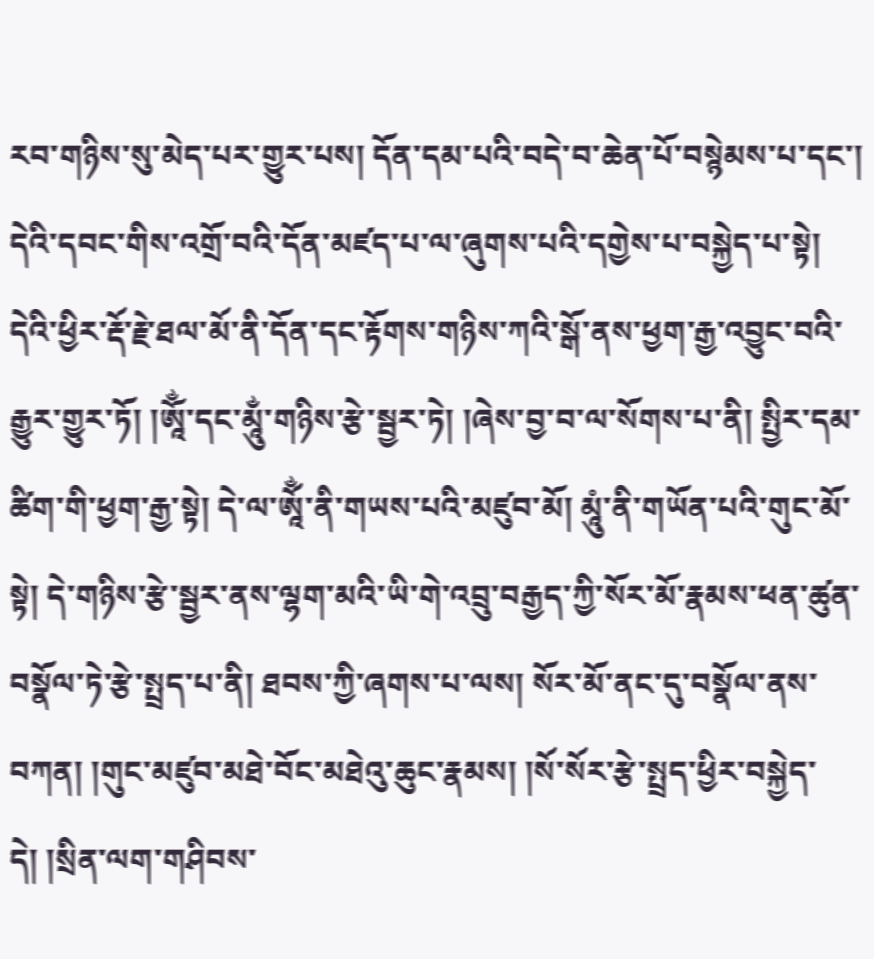རབ་གཉིས་སུ་མེད་པར་གྱུར་པས། དོན་དམ་པའི་བདེ་བ་ཆེན་པོ་བསྙེམས་པ་དང་། དེའི་དབང་གིས་འགྲོ་བའི་དོན་མཛད་པ་ལ་ཞུགས་པའི་དགྱེས་པ་བསྐྱེད་པ་སྟེ། དེའི་ཕྱིར་རྡོ་རྗེ་ཐལ་མོ་ནི་དོན་དང་རྟོགས་གཉིས་ཀའི་སྒོ་ནས་ཕྱག་རྒྱ་འབྱུང་བའི་རྒྱུར་གྱུར་ཏོ། །ཨཱོྂ་དང་མཱུྂ་གཉིས་རྩེ་སྦྱར་ཏེ། །ཞེས་བྱ་བ་ལ་སོགས་པ་ནི། སྤྱིར་དམ་ཚིག་གི་ཕྱག་རྒྱ་སྟེ། དེ་ལ་ཨཱོྂ་ནི་གཡས་པའི་མཛུབ་མོ། མཱུཾ་ནི་གཡོན་པའི་གུང་མོ་སྟེ། དེ་གཉིས་རྩེ་སྦྱར་ནས་ལྷག་མའི་ཡི་གེ་འབྲུ་བརྒྱད་ཀྱི་སོར་མོ་རྣམས་ཕན་ཚུན་བསྣོལ་ཏེ་རྩེ་སྤྲད་པ་ནི། ཐབས་ཀྱི་ཞགས་པ་ལས། སོར་མོ་ནང་དུ་བསྣོལ་ནས་བཀན། །གུང་མཛུབ་མཐེ་བོང་མཐེའུ་ཆུང་རྣམས། །སོ་སོར་རྩེ་སྤྲད་ཕྱིར་བསྐྱེད་དེ། །སྲིན་ལག་གཤིབས་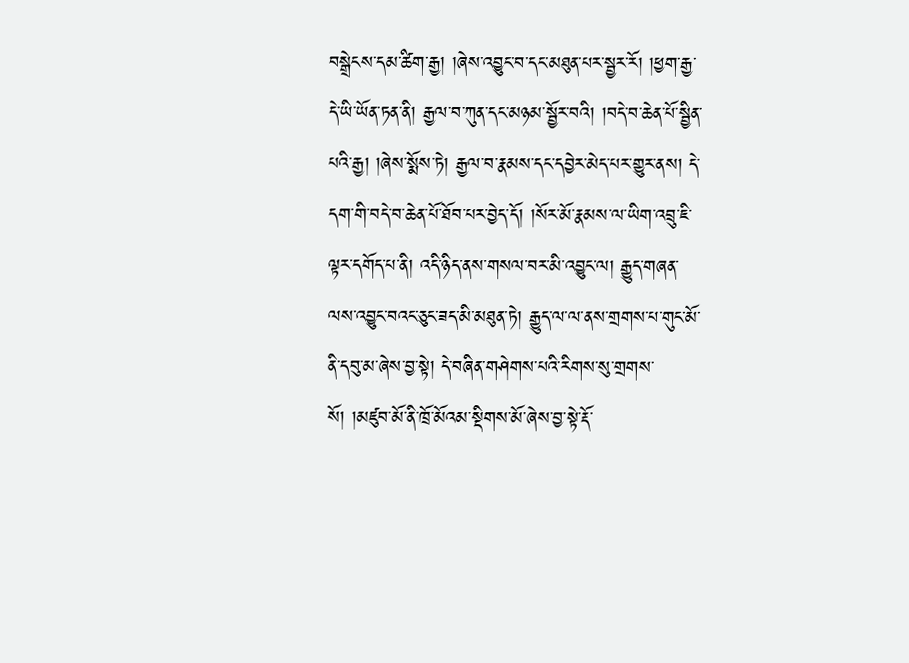བསྒྲེངས་དམ་ཚིག་རྒྱ། །ཞེས་འབྱུང་བ་དང་མཐུན་པར་སྦྱར་རོ། །ཕྱག་རྒྱ་དེ་ཡི་ཡོན་ཏན་ནི། རྒྱལ་བ་ཀུན་དང་མཉམ་སྦྱོར་བའི། །བདེ་བ་ཆེན་པོ་སྦྱིན་པའི་རྒྱ། །ཞེས་སྨོས་ཏེ། རྒྱལ་བ་རྣམས་དང་དབྱེར་མེད་པར་གྱུར་ནས། དེ་དག་གི་བདེ་བ་ཆེན་པོ་ཐོབ་པར་བྱེད་དོ། །སོར་མོ་རྣམས་ལ་ཡིག་འབྲུ་ཇི་ལྟར་དགོད་པ་ནི། འདི་ཉིད་ནས་གསལ་བར་མི་འབྱུང་ལ། རྒྱུད་གཞན་ལས་འབྱུང་བའང་ཅུང་ཟད་མི་མཐུན་ཏེ། རྒྱུད་ལ་ལ་ནས་གྲགས་པ་གུང་མོ་ནི་དབུ་མ་ཞེས་བྱ་སྟེ། དེ་བཞིན་གཤེགས་པའི་རིགས་སུ་གྲགས་སོ། །མཛུབ་མོ་ནི་ཁྲོ་མོའམ་སྡིགས་མོ་ཞེས་བྱ་སྟེ་རྡོ་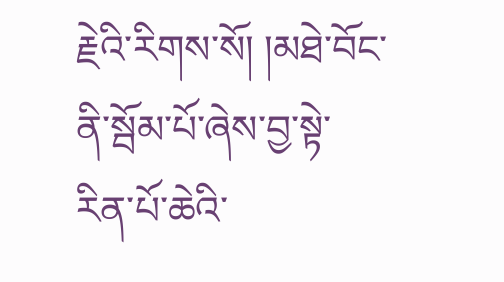རྗེའི་རིགས་སོ། །མཐེ་བོང་ནི་སྦོམ་པོ་ཞེས་བྱ་སྟེ་རིན་པོ་ཆེའི་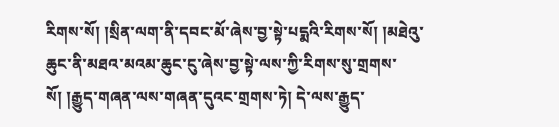རིགས་སོ། །སྲིན་ལག་ནི་དབང་མོ་ཞེས་བྱ་སྟེ་པདྨའི་རིགས་སོ། །མཐེའུ་ཆུང་ནི་མཐའ་མའམ་ཆུང་ངུ་ཞེས་བྱ་སྟེ་ལས་ཀྱི་རིགས་སུ་གྲགས་སོ། །རྒྱུད་གཞན་ལས་གཞན་དུའང་གྲགས་ཏེ། དེ་ལས་རྒྱུད་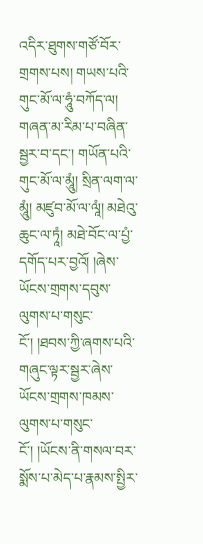འདིར་ཐུགས་གཙོ་བོར་གྲགས་པས། གཡས་པའི་གུང་མོ་ལ་ཧཱུཾ་བཀོད་ལ། གཞན་མ་རིམ་པ་བཞིན་སྦྱར་བ་དང་། གཡོན་པའི་གུང་མོ་ལ་མཱུཾ། སྲིན་ལག་ལ་མཱུཾ། མཛུབ་མོ་ལ་ལཱཾ། མཐེའུ་ཆུང་ལ་ཏཱཾ། མཐེ་བོང་ལ་པྱཾ་དགོད་པར་བྱའོ། །ཞེས་ཡོངས་གྲགས་དབུས་ལུགས་པ་གསུང་ངོ་། །ཐབས་ཀྱི་ཞགས་པའི་གཞུང་ལྟར་སྦྱར་ཞེས་ཡོངས་གྲགས་ཁམས་ལུགས་པ་གསུང་ངོ་། །ཡོངས་ནི་གསལ་བར་སྨོས་པ་མེད་པ་རྣམས་སྤྱིར་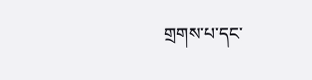གྲགས་པ་དང་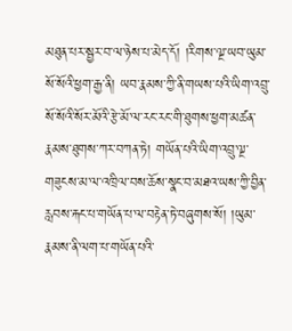མཐུན་པར་སྦྱར་བ་ལ་ཉེས་པ་མེད་དོ། །རིགས་ལྔ་ཡབ་ཡུམ་སོ་སོའི་ཕྱག་རྒྱ་ནི། ཡབ་རྣམས་ཀྱི་ནི་གཡས་པའི་ཡིག་འབྲུ་སོ་སོའི་སོར་མོའི་རྩེ་མོ་ལ་རང་རང་གི་ཐུགས་ཕྱག་མཚན་རྣམས་ཐུགས་ཀར་བཀན་ཏེ། གཡོན་པའི་ཡིག་འབྲུ་ལྔ་གཟུངས་མ་ལ་འཁྲིལ་བས་ཆོས་སྣང་བ་མཐའ་ཡས་ཀྱི་བྱིན་རླབས་རྐང་པ་གཡོན་པ་ལ་བརྟེན་ཏེ་བཞུགས་སོ། །ཡུམ་རྣམས་ནི་ལག་པ་གཡོན་པའི་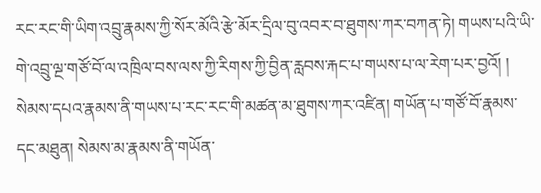རང་རང་གི་ཡིག་འབྲུ་རྣམས་ཀྱི་སོར་མོའི་རྩེ་མོར་དྲིལ་བུ་འབར་བ་ཐུགས་ཀར་བཀན་ཏེ། གཡས་པའི་ཡི་གེ་འབྲུ་ལྔ་གཙོ་བོ་ལ་འཁྲིལ་བས་ལས་ཀྱི་རིགས་ཀྱི་བྱིན་རླབས་རྐང་པ་གཡས་པ་ལ་རེག་པར་བྱའོ། ། སེམས་དཔའ་རྣམས་ནི་གཡས་པ་རང་རང་གི་མཚན་མ་ཐུགས་ཀར་འཛིན། གཡོན་པ་གཙོ་བོ་རྣམས་དང་མཐུན། སེམས་མ་རྣམས་ནི་གཡོན་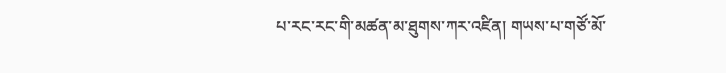པ་རང་རང་གི་མཚན་མ་ཐུགས་ཀར་འཛིན། གཡས་པ་གཙོ་མོ་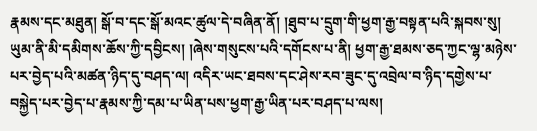རྣམས་དང་མཐུན། སྒོ་བ་དང་སྒོ་མའང་ཚུལ་དེ་བཞིན་ནོ། །ཐུབ་པ་དྲུག་གི་ཕྱག་རྒྱ་བསྟན་པའི་སྐབས་སུ། ཡུམ་ནི་མི་དམིགས་ཆོས་ཀྱི་དབྱིངས། །ཞེས་གསུངས་པའི་དགོངས་པ་ནི། ཕྱག་རྒྱ་ཐམས་ཅད་ཀྱང་ལྷ་མཉེས་པར་བྱེད་པའི་མཚན་ཉིད་དུ་བཤད་ལ། འདིར་ཡང་ཐབས་དང་ཤེས་རབ་ཟུང་དུ་འབྲེལ་བ་ཉིད་དགྱེས་པ་བསྐྱེད་པར་བྱེད་པ་རྣམས་ཀྱི་དམ་པ་ཡིན་པས་ཕྱག་རྒྱ་ཡིན་པར་བཤད་པ་ལས།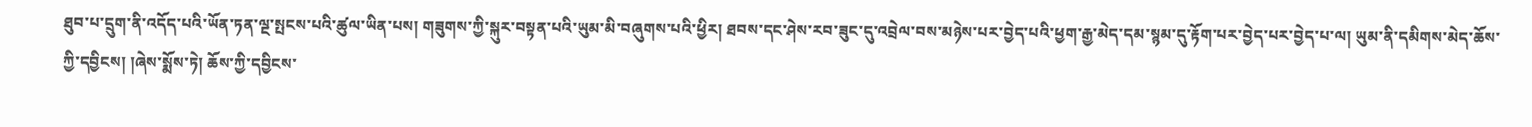ཐུབ་པ་དྲུག་ནི་འདོད་པའི་ཡོན་ཏན་ལྔ་སྤངས་པའི་ཚུལ་ཡིན་པས། གཟུགས་ཀྱི་སྐུར་བསྟན་པའི་ཡུམ་མི་བཞུགས་པའི་ཕྱིར། ཐབས་དང་ཤེས་རབ་ཟུང་དུ་འབྲེལ་བས་མཉེས་པར་བྱེད་པའི་ཕྱག་རྒྱ་མེད་དམ་སྙམ་དུ་རྟོག་པར་བྱེད་པར་བྱེད་པ་ལ། ཡུམ་ནི་དམིགས་མེད་ཆོས་ཀྱི་དབྱིངས། །ཞེས་སྨོས་ཏེ། ཆོས་ཀྱི་དབྱིངས་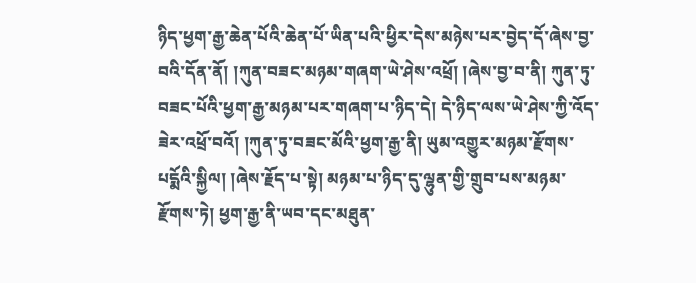ཉིད་ཕྱག་རྒྱ་ཆེན་པོའི་ཆེན་པོ་ཡིན་པའི་ཕྱིར་དེས་མཉེས་པར་བྱེད་དོ་ཞེས་བྱ་བའི་དོན་ནོ། །ཀུན་བཟང་མཉམ་གཞག་ཡེ་ཤེས་འཕྲོ། །ཞེས་བྱ་བ་ནི། ཀུན་ཏུ་བཟང་པོའི་ཕྱག་རྒྱ་མཉམ་པར་གཞག་པ་ཉིད་དེ། དེ་ཉིད་ལས་ཡེ་ཤེས་ཀྱི་འོད་ཟེར་འཕྲོ་བའོ། །ཀུན་ཏུ་བཟང་མོའི་ཕྱག་རྒྱ་ནི། ཡུམ་འགྱུར་མཉམ་རྫོགས་པདྨོའི་སྐྱིལ། །ཞེས་རྗོད་པ་སྟེ། མཉམ་པ་ཉིད་དུ་ལྷུན་གྱི་གྲུབ་པས་མཉམ་རྫོགས་ཏེ། ཕྱག་རྒྱ་ནི་ཡབ་དང་མཐུན་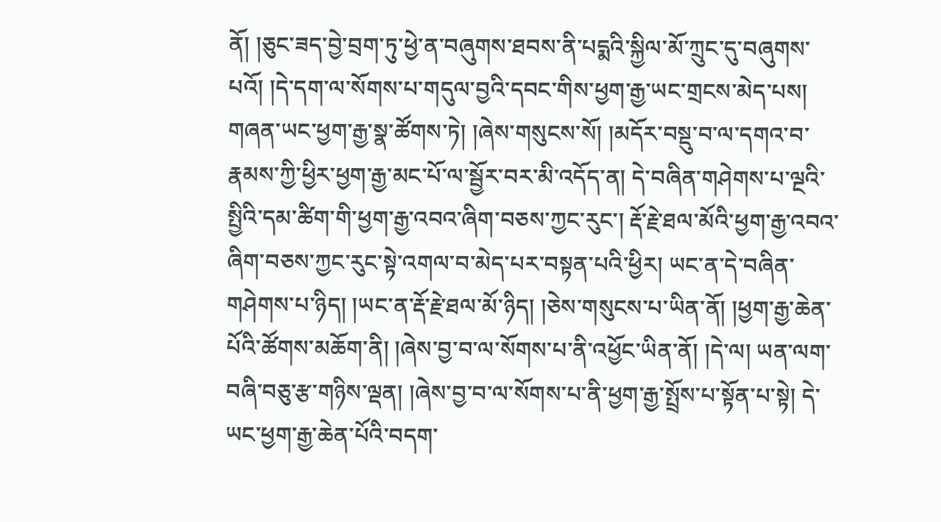ནོ། །ཅུང་ཟད་བྱེ་བྲག་ཏུ་ཕྱེ་ན་བཞུགས་ཐབས་ནི་པདྨའི་སྐྱིལ་མོ་ཀྲུང་དུ་བཞུགས་པའོ། །དེ་དག་ལ་སོགས་པ་གདུལ་བྱའི་དབང་གིས་ཕྱག་རྒྱ་ཡང་གྲངས་མེད་པས། གཞན་ཡང་ཕྱག་རྒྱ་སྣ་ཚོགས་ཏེ། །ཞེས་གསུངས་སོ། །མདོར་བསྡུ་བ་ལ་དགའ་བ་རྣམས་ཀྱི་ཕྱིར་ཕྱག་རྒྱ་མང་པོ་ལ་སྦྱོར་བར་མི་འདོད་ན། དེ་བཞིན་གཤེགས་པ་ལྔའི་སྤྱིའི་དམ་ཚིག་གི་ཕྱག་རྒྱ་འབའ་ཞིག་བཅས་ཀྱང་རུང་། རྡོ་རྗེ་ཐལ་མོའི་ཕྱག་རྒྱ་འབའ་ཞིག་བཅས་ཀྱང་རུང་སྟེ་འགལ་བ་མེད་པར་བསྟན་པའི་ཕྱིར། ཡང་ན་དེ་བཞིན་གཤེགས་པ་ཉིད། །ཡང་ན་རྡོ་རྗེ་ཐལ་མོ་ཉིད། །ཅེས་གསུངས་པ་ཡིན་ནོ། །ཕྱག་རྒྱ་ཆེན་པོའི་ཚོགས་མཆོག་ནི། །ཞེས་བྱ་བ་ལ་སོགས་པ་ནི་འཕྱོང་ཡིན་ནོ། །དེ་ལ། ཡན་ལག་བཞི་བཅུ་རྩ་གཉིས་ལྡན། །ཞེས་བྱ་བ་ལ་སོགས་པ་ནི་ཕྱག་རྒྱ་སྤྲོས་པ་སྟོན་པ་སྟེ། དེ་ཡང་ཕྱག་རྒྱ་ཆེན་པོའི་བདག་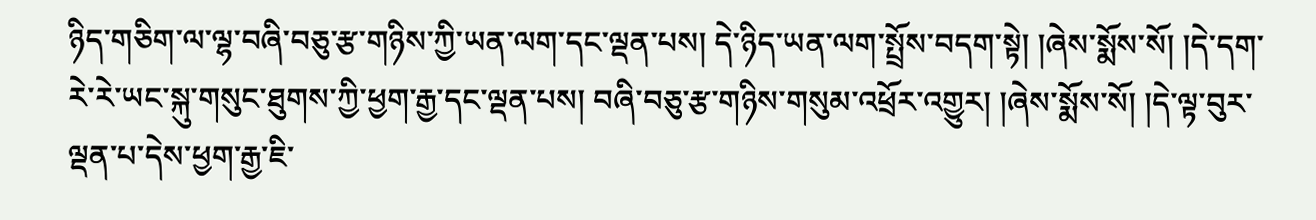ཉིད་གཅིག་ལ་ལྷ་བཞི་བཅུ་རྩ་གཉིས་ཀྱི་ཡན་ལག་དང་ལྡན་པས། དེ་ཉིད་ཡན་ལག་སྤྲོས་བདག་སྟེ། །ཞེས་སྨོས་སོ། །དེ་དག་རེ་རེ་ཡང་སྐུ་གསུང་ཐུགས་ཀྱི་ཕྱག་རྒྱ་དང་ལྡན་པས། བཞི་བཅུ་རྩ་གཉིས་གསུམ་འཕྲོར་འགྱུར། །ཞེས་སྨོས་སོ། །དེ་ལྟ་བུར་ལྡན་པ་དེས་ཕྱག་རྒྱ་ཇི་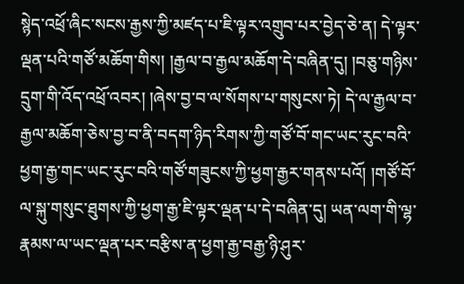སྙེད་འཕྲོ་ཞིང་སངས་རྒྱས་ཀྱི་མཛད་པ་ཇི་ལྟར་འགྲུབ་པར་བྱེད་ཅེ་ན། དེ་ལྟར་ལྡན་པའི་གཙོ་མཆོག་གིས། །རྒྱལ་བ་རྒྱལ་མཆོག་དེ་བཞིན་དུ། །བཅུ་གཉིས་དྲུག་གི་འོད་འཕྲོ་འབར། །ཞེས་བྱ་བ་ལ་སོགས་པ་གསུངས་ཏེ། དེ་ལ་རྒྱལ་བ་རྒྱལ་མཆོག་ཅེས་བྱ་བ་ནི་བདག་ཉིད་རིགས་ཀྱི་གཙོ་བོ་གང་ཡང་རུང་བའི་ཕྱག་རྒྱ་གང་ཡང་རུང་བའི་གཙོ་གཟུངས་ཀྱི་ཕྱག་རྒྱར་གནས་པའོ། །གཙོ་བོ་ལ་སྐུ་གསུང་ཐུགས་ཀྱི་ཕྱག་རྒྱ་ཇི་ལྟར་ལྡན་པ་དེ་བཞིན་དུ། ཡན་ལག་གི་ལྷ་རྣམས་ལ་ཡང་ལྡན་པར་བརྩིས་ན་ཕྱག་རྒྱ་བརྒྱ་ཉི་ཤུར་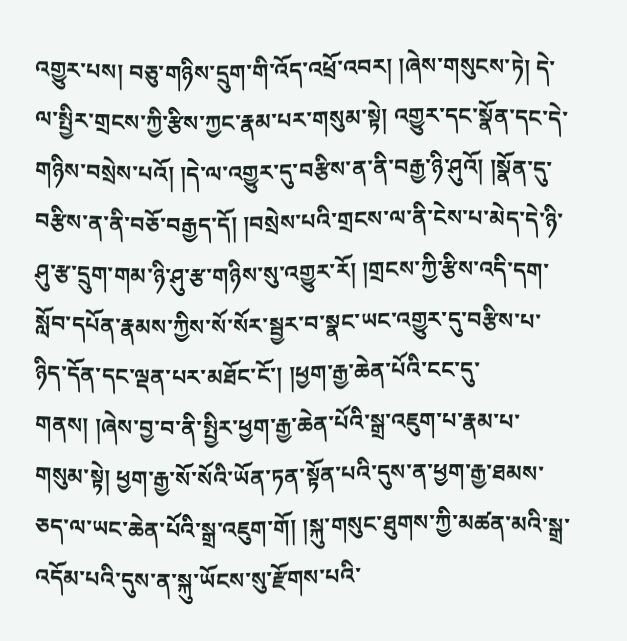འགྱུར་པས། བཅུ་གཉིས་དྲུག་གི་འོད་འཕྲོ་འབར། །ཞེས་གསུངས་ཏེ། དེ་ལ་སྤྱིར་གྲངས་ཀྱི་རྩིས་ཀྱང་རྣམ་པར་གསུམ་སྟེ། འགྱུར་དང་སྣོན་དང་དེ་གཉིས་བསྲེས་པའོ། །དེ་ལ་འགྱུར་དུ་བརྩིས་ན་ནི་བརྒྱ་ཉི་ཤུའོ། །སྣོན་དུ་བརྩིས་ན་ནི་བཅོ་བརྒྱད་དོ། །བསྲེས་པའི་གྲངས་ལ་ནི་ངེས་པ་མེད་དེ་ཉི་ཤུ་རྩ་དྲུག་གམ་ཉི་ཤུ་རྩ་གཉིས་སུ་འགྱུར་རོ། །གྲངས་ཀྱི་རྩིས་འདི་དག་སློབ་དཔོན་རྣམས་ཀྱིས་སོ་སོར་སྦྱར་བ་སྣང་ཡང་འགྱུར་དུ་བརྩིས་པ་ཉིད་དོན་དང་ལྡན་པར་མཐོང་ངོ་། །ཕྱག་རྒྱ་ཆེན་པོའི་ངང་དུ་གནས། །ཞེས་བྱ་བ་ནི་སྤྱིར་ཕྱག་རྒྱ་ཆེན་པོའི་སྒྲ་འཇུག་པ་རྣམ་པ་གསུམ་སྟེ། ཕྱག་རྒྱ་སོ་སོའི་ཡོན་ཏན་སྟོན་པའི་དུས་ན་ཕྱག་རྒྱ་ཐམས་ཅད་ལ་ཡང་ཆེན་པོའི་སྒྲ་འཇུག་གོ། །སྐུ་གསུང་ཐུགས་ཀྱི་མཚན་མའི་སྒྲ་འདོམ་པའི་དུས་ན་སྐུ་ཡོངས་སུ་རྫོགས་པའི་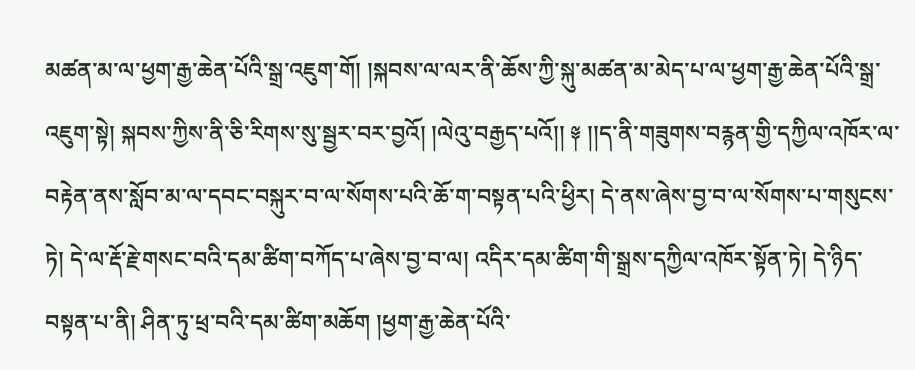མཚན་མ་ལ་ཕྱག་རྒྱ་ཆེན་པོའི་སྒྲ་འཇུག་གོ། །སྐབས་ལ་ལར་ནི་ཆོས་ཀྱི་སྐུ་མཚན་མ་མེད་པ་ལ་ཕྱག་རྒྱ་ཆེན་པོའི་སྒྲ་འཇུག་སྟེ། སྐབས་ཀྱིས་ནི་ཅི་རིགས་སུ་སྦྱར་བར་བྱའོ། །ལེའུ་བརྒྱད་པའོ།། ༈ །།ད་ནི་གཟུགས་བརྙན་གྱི་དཀྱིལ་འཁོར་ལ་བརྟེན་ནས་སློབ་མ་ལ་དབང་བསྐུར་བ་ལ་སོགས་པའི་ཆོ་ག་བསྟན་པའི་ཕྱིར། དེ་ནས་ཞེས་བྱ་བ་ལ་སོགས་པ་གསུངས་ཏེ། དེ་ལ་རྡོ་རྗེ་གསང་བའི་དམ་ཚིག་བཀོད་པ་ཞེས་བྱ་བ་ལ། འདིར་དམ་ཚིག་གི་སྒྲས་དཀྱིལ་འཁོར་སྟོན་ཏེ། དེ་ཉིད་བསྟན་པ་ནི། ཤིན་ཏུ་ཕྲ་བའི་དམ་ཚིག་མཆོག །ཕྱག་རྒྱ་ཆེན་པོའི་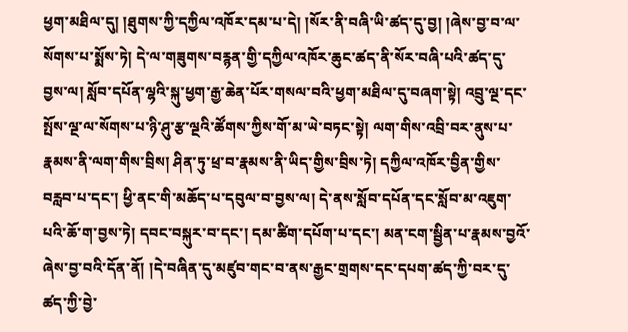ཕྱག་མཐིལ་དུ། །ཐུགས་ཀྱི་དཀྱིལ་འཁོར་དམ་པ་དེ། །སོར་ནི་བཞི་ཡི་ཚད་དུ་བྱ། །ཞེས་བྱ་བ་ལ་སོགས་པ་སྨོས་ཏེ། དེ་ལ་གཟུགས་བརྙན་གྱི་དཀྱིལ་འཁོར་ཆུང་ཚད་ནི་སོར་བཞི་པའི་ཚད་དུ་བྱས་ལ། སློབ་དཔོན་ལྷའི་སྐུ་ཕྱག་རྒྱ་ཆེན་པོར་གསལ་བའི་ཕྱག་མཐིལ་དུ་བཞག་སྟེ། འབྲུ་ལྔ་དང་སྤོས་ལྔ་ལ་སོགས་པ་ཉི་ཤུ་རྩ་ལྔའི་ཚོགས་ཀྱིས་གོ་མ་ཡེ་བཏང་སྟེ། ལག་གིས་འབྲི་བར་ནུས་པ་རྣམས་ནི་ལག་གིས་བྲིས། ཤིན་ཏུ་ཕྲ་བ་རྣམས་ནི་ཡིད་གྱིས་བྲིས་ཏེ། དཀྱིལ་འཁོར་བྱིན་གྱིས་བརླབ་པ་དང་། ཕྱི་ནང་གི་མཆོད་པ་དབུལ་བ་བྱས་ལ། དེ་ནས་སློབ་དཔོན་དང་སློབ་མ་འཇུག་པའི་ཆོ་ག་བྱས་ཏེ། དབང་བསྐུར་བ་དང་། དམ་ཚིག་དཔོག་པ་དང་། མན་ངག་སྦྱིན་པ་རྣམས་བྱའོ་ཞེས་བྱ་བའི་དོན་ནོ། །དེ་བཞིན་དུ་མཛུབ་གང་བ་ནས་རྒྱང་གྲགས་དང་དཔག་ཚད་ཀྱི་བར་དུ་ཚད་ཀྱི་བྱེ་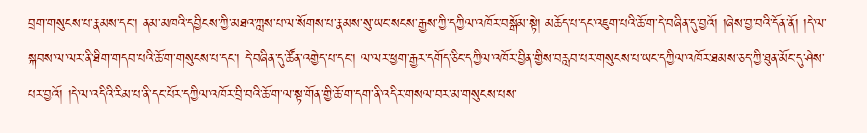བྲག་གསུངས་པ་རྣམས་དང་། ནམ་མཁའི་དབྱིངས་ཀྱི་མཐའ་ཀླས་པ་ལ་སོགས་པ་རྣམས་སུ་ཡང་སངས་རྒྱས་ཀྱི་དཀྱིལ་འཁོར་བསྒོམ་སྟེ། མཆོད་པ་དང་འཇུག་པའི་ཆོ་ག་དེ་བཞིན་དུ་བྱའོ། །ཞེས་བྱ་བའི་དོན་ནོ། །དེ་ལ་སྐབས་ལ་ལར་ནི་ཐིག་གདབ་པའི་ཆོ་ག་གསུངས་པ་དང་། དེ་བཞིན་དུ་ཚོན་འགྱེད་པ་དང་། ལ་ལར་ཕྱག་རྒྱར་དགོད་ཅིང་དཀྱིལ་འཁོར་བྱིན་གྱིས་བརླབ་པར་གསུངས་པ་ཡང་དཀྱིལ་འཁོར་ཐམས་ཅད་ཀྱི་ཐུན་མོང་དུ་ཤེས་པར་བྱའོ། །དེ་ལ་འདིའི་རིམ་པ་ནི་དང་པོར་དཀྱིལ་འཁོར་བྲི་བའི་ཆོ་ག་ལ་སྟ་གོན་གྱི་ཆོ་ག་དག་ནི་འདིར་གསལ་བར་མ་གསུངས་པས་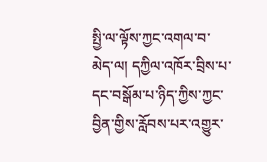སྤྱི་ལ་ལྟོས་ཀྱང་འགལ་བ་མེད་ལ། དཀྱིལ་འཁོར་བྲིས་པ་དང་བསྒོམ་པ་ཉིད་ཀྱིས་ཀྱང་བྱིན་གྱིས་རློབས་པར་འགྱུར་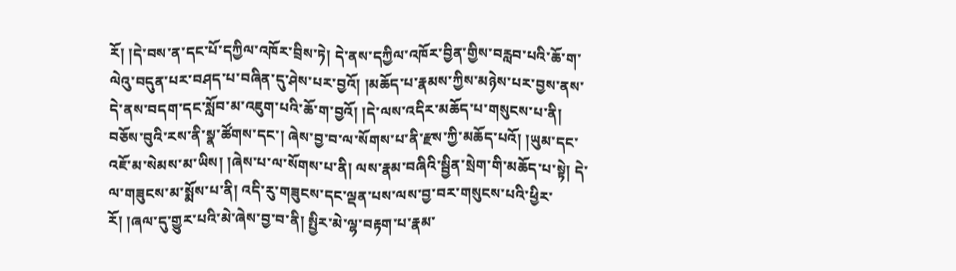རོ། །དེ་བས་ན་དང་པོ་དཀྱིལ་འཁོར་བྲིས་ཏེ། དེ་ནས་དཀྱིལ་འཁོར་བྱིན་གྱིས་བརླབ་པའི་ཆོ་ག་ལེའུ་བདུན་པར་བཤད་པ་བཞིན་དུ་ཤེས་པར་བྱའོ། །མཆོད་པ་རྣམས་ཀྱིས་མཉེས་པར་བྱས་ནས་དེ་ནས་བདག་དང་སློབ་མ་འཇུག་པའི་ཆོ་ག་བྱའོ། །དེ་ལས་འདིར་མཆོད་པ་གསུངས་པ་ནི། བཅོས་བུའི་རས་ནི་སྣ་ཚོགས་དང་། ཞེས་བྱ་བ་ལ་སོགས་པ་ནི་རྫས་ཀྱི་མཆོད་པའོ། །ཡུམ་དང་འཇོ་མ་སེམས་མ་ཡིས། །ཞེས་པ་ལ་སོགས་པ་ནི། ལས་རྣམ་བཞིའི་སྦྱིན་སྲེག་གི་མཆོད་པ་སྟེ། དེ་ལ་གཟུངས་མ་སྨོས་པ་ནི། འདི་རུ་གཟུངས་དང་ལྡན་པས་ལས་བྱ་བར་གསུངས་པའི་ཕྱིར་རོ། །ཞལ་དུ་གྱུར་པའི་མེ་ཞེས་བྱ་བ་ནི། སྤྱིར་མེ་ལྷ་བརྟག་པ་རྣམ་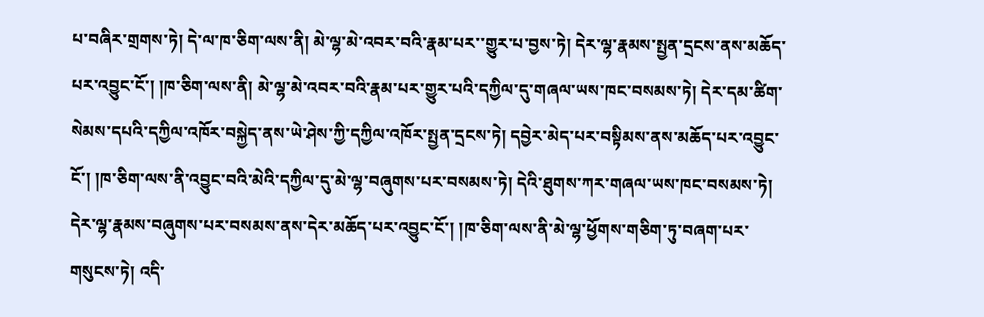པ་བཞིར་གྲགས་ཏེ། དེ་ལ་ཁ་ཅིག་ལས་ནི། མེ་ལྷ་མེ་འབར་བའི་རྣམ་པར་་གྱུར་པ་བྱས་ཏེ། དེར་ལྷ་རྣམས་སྤྱན་དྲངས་ནས་མཆོད་པར་འབྱུང་ངོ་། །ཁ་ཅིག་ལས་ནི། མེ་ལྷ་མེ་འབར་བའི་རྣམ་པར་གྱུར་པའི་དཀྱིལ་དུ་གཞལ་ཡས་ཁང་བསམས་ཏེ། དེར་དམ་ཚིག་སེམས་དཔའི་དཀྱིལ་འཁོར་བསྐྱེད་ནས་ཡེ་ཤེས་ཀྱི་དཀྱིལ་འཁོར་སྤྱན་དྲངས་ཏེ། དབྱེར་མེད་པར་བསྟིམས་ནས་མཆོད་པར་འབྱུང་ངོ་། །ཁ་ཅིག་ལས་ནི་འབྱུང་བའི་མེའི་དཀྱིལ་དུ་མེ་ལྷ་བཞུགས་པར་བསམས་ཏེ། དེའི་ཐུགས་ཀར་གཞལ་ཡས་ཁང་བསམས་ཏེ། དེར་ལྷ་རྣམས་བཞུགས་པར་བསམས་ནས་དེར་མཆོད་པར་འབྱུང་ངོ་། །ཁ་ཅིག་ལས་ནི་མེ་ལྷ་ཕྱོགས་གཅིག་ཏུ་བཞག་པར་གསུངས་ཏེ། འདི་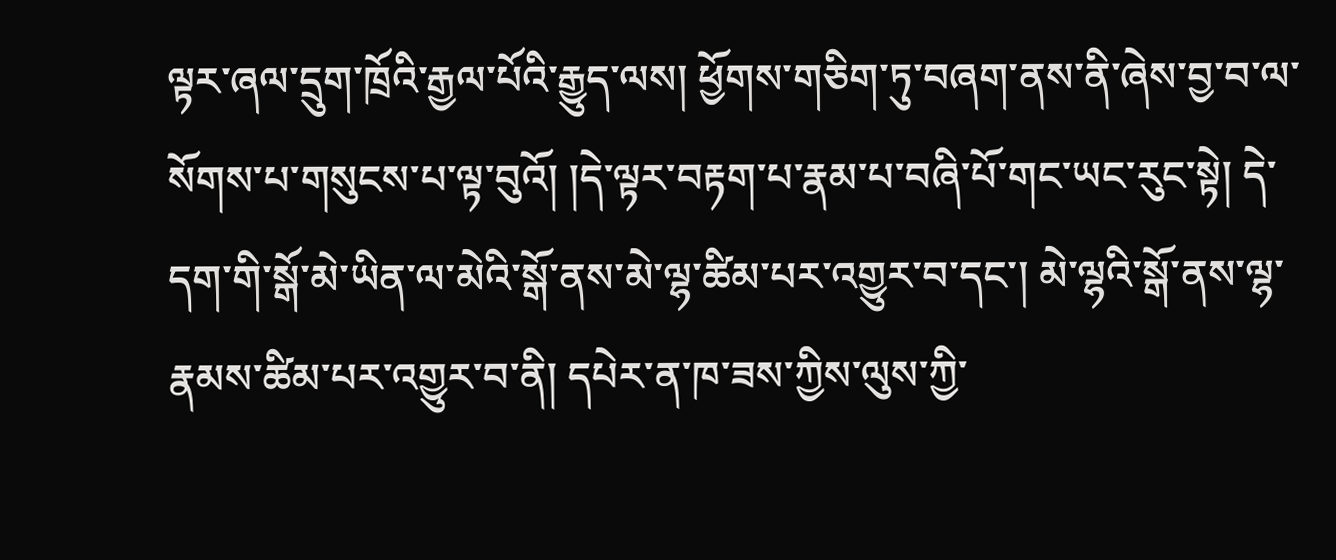ལྟར་ཞལ་དྲུག་ཁྲོའི་རྒྱལ་པོའི་རྒྱུད་ལས། ཕྱོགས་གཅིག་ཏུ་བཞག་ནས་ནི་ཞེས་བྱ་བ་ལ་སོགས་པ་གསུངས་པ་ལྟ་བུའོ། །དེ་ལྟར་བརྟག་པ་རྣམ་པ་བཞི་པོ་གང་ཡང་རུང་སྟེ། དེ་དག་གི་སྒོ་མེ་ཡིན་ལ་མེའི་སྒོ་ནས་མེ་ལྷ་ཚིམ་པར་འགྱུར་བ་དང་། མེ་ལྷའི་སྒོ་ནས་ལྷ་རྣམས་ཚིམ་པར་འགྱུར་བ་ནི། དཔེར་ན་ཁ་ཟས་ཀྱིས་ལུས་ཀྱི་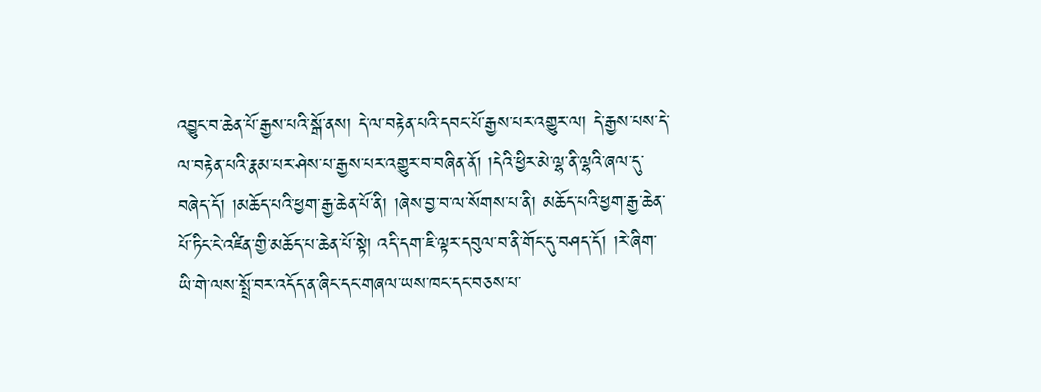འབྱུང་བ་ཆེན་པོ་རྒྱས་པའི་སྒོ་ནས། དེ་ལ་བརྟེན་པའི་དབང་པོ་རྒྱས་པར་འགྱུར་ལ། དེ་རྒྱས་པས་དེ་ལ་བརྟེན་པའི་རྣམ་པར་ཤེས་པ་རྒྱས་པར་འགྱུར་བ་བཞིན་ནོ། །དེའི་ཕྱིར་མེ་ལྷ་ནི་ལྷའི་ཞལ་དུ་བཞེད་དོ། །མཆོད་པའི་ཕྱག་རྒྱ་ཆེན་པོ་ནི། །ཞེས་བྱ་བ་ལ་སོགས་པ་ནི། མཆོད་པའི་ཕྱག་རྒྱ་ཆེན་པོ་ཏིང་ངེ་འཛིན་གྱི་མཆོད་པ་ཆེན་པོ་སྟེ། འདི་དག་ཇི་ལྟར་དབུལ་བ་ནི་གོང་དུ་བཤད་དོ། །རེ་ཞིག་ཡི་གེ་ལས་སྤྲོ་བར་འདོད་ན་ཞིང་དང་གཞལ་ཡས་ཁང་དང་བཅས་པ་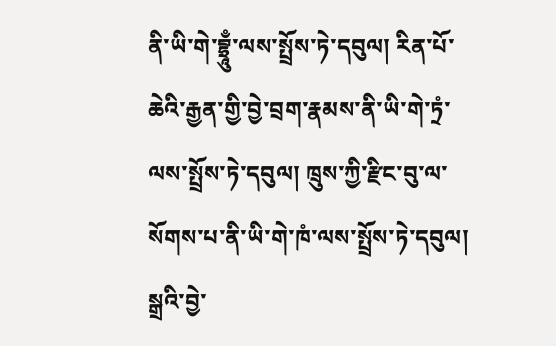ནི་ཡི་གེ་བྷྲཱུྃ་ལས་སྤྲོས་ཏེ་དབུལ། རིན་པོ་ཆེའི་རྒྱན་གྱི་བྱེ་བྲག་རྣམས་ནི་ཡི་གེ་ཏྲཾ་ལས་སྤྲོས་ཏེ་དབུལ། ཁྲུས་ཀྱི་རྫིང་བུ་ལ་སོགས་པ་ནི་ཡི་གེ་ཁཾ་ལས་སྤྲོས་ཏེ་དབུལ། སྒྲའི་བྱེ་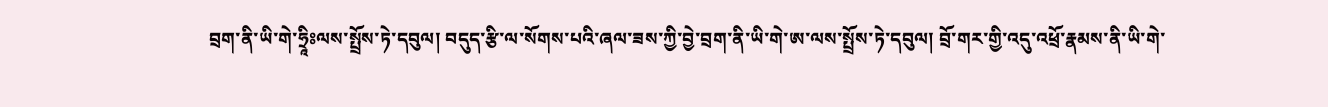བྲག་ནི་ཡི་གེ་ཧྲཱིཿལས་སྤྲོས་ཏེ་དབུལ། བདུད་རྩི་ལ་སོགས་པའི་ཞལ་ཟས་ཀྱི་བྱེ་བྲག་ནི་ཡི་གེ་ཨ་ལས་སྤྲོས་ཏེ་དབུལ། བྲོ་གར་གྱི་འདུ་འཕྲོ་རྣམས་ནི་ཡི་གེ་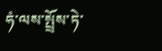ཧཾ་ལས་སྤྲོས་ཏེ་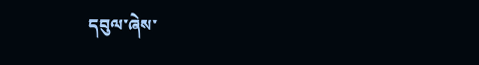དབུལ་ཞེས་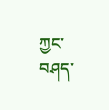ཀྱང་བཤད་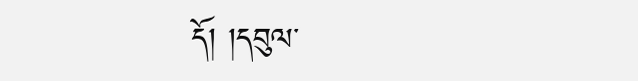དོ། །དབུལ་